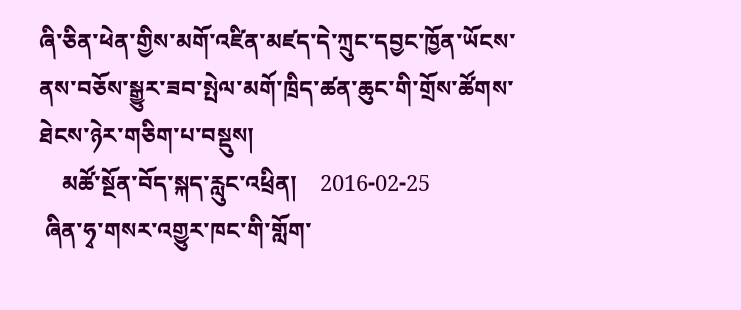ཞི་ཅིན་ཕེན་གྱིས་མགོ་འཛིན་མཛད་དེ་ཀྲུང་དབྱང་ཁྱོན་ཡོངས་ནས་བཅོས་སྒྱུར་ཟབ་སྤེལ་མགོ་ཁྲིད་ཚན་ཆུང་གི་གྲོས་ཚོགས་ཐེངས་ཉེར་གཅིག་པ་བསྡུས།
    མཚོ་སྔོན་བོད་སྐད་རླུང་འཕྲིན།    2016-02-25
 ཞིན་ཧྭ་གསར་འགྱུར་ཁང་གི་གློག་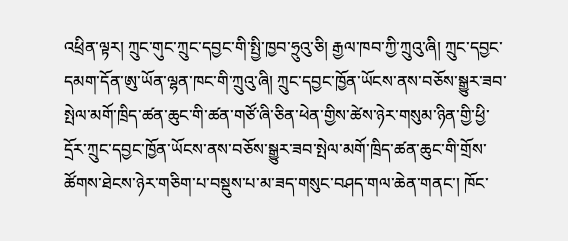འཕྲིན་ལྟར། ཀྲུང་གུང་ཀྲུང་དབྱང་གི་སྤྱི་ཁྱབ་ཧྲུའུ་ཅི། རྒྱལ་ཁབ་ཀྱི་ཀྲུའུ་ཞི། ཀྲུང་དབྱང་དམག་དོན་ཨུ་ཡོན་ལྷན་ཁང་གི་ཀྲུའུ་ཞི། ཀྲུང་དབྱང་ཁྱོན་ཡོངས་ནས་བཅོས་སྒྱུར་ཟབ་སྤེལ་མགོ་ཁྲིད་ཚན་ཆུང་གི་ཚན་གཙོ་ཞི་ཅིན་ཕེན་གྱིས་ཚེས་ཉེར་གསུམ་ཉིན་གྱི་ཕྱི་དྲོར་ཀྲུང་དབྱང་ཁྱོན་ཡོངས་ནས་བཅོས་སྒྱུར་ཟབ་སྤེལ་མགོ་ཁྲིད་ཚན་ཆུང་གི་གྲོས་ཚོགས་ཐེངས་ཉེར་གཅིག་པ་བསྡུས་པ་མ་ཟད་གསུང་བཤད་གལ་ཆེན་གནང་། ཁོང་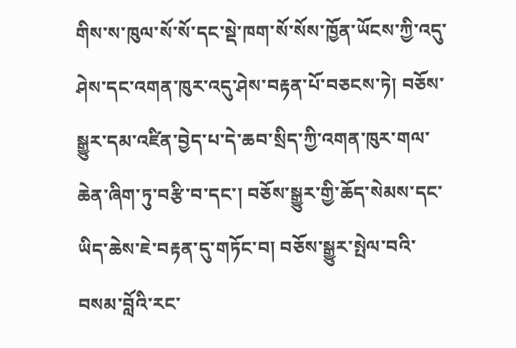གིས་ས་ཁུལ་སོ་སོ་དང་སྡེ་ཁག་སོ་སོས་ཁྱོན་ཡོངས་ཀྱི་འདུ་ཤེས་དང་འགན་ཁུར་འདུ་ཤེས་བརྟན་པོ་བཅངས་ཏེ། བཅོས་སྒྱུར་དམ་འཛིན་བྱེད་པ་དེ་ཆབ་སྲིད་ཀྱི་འགན་ཁུར་གལ་ཆེན་ཞིག་ཏུ་བརྩི་བ་དང་། བཅོས་སྒྱུར་གྱི་ཆོད་སེམས་དང་ཡིད་ཆེས་ཇེ་བརྟན་དུ་གཏོང་བ། བཅོས་སྒྱུར་སྤེལ་བའི་བསམ་བློའི་རང་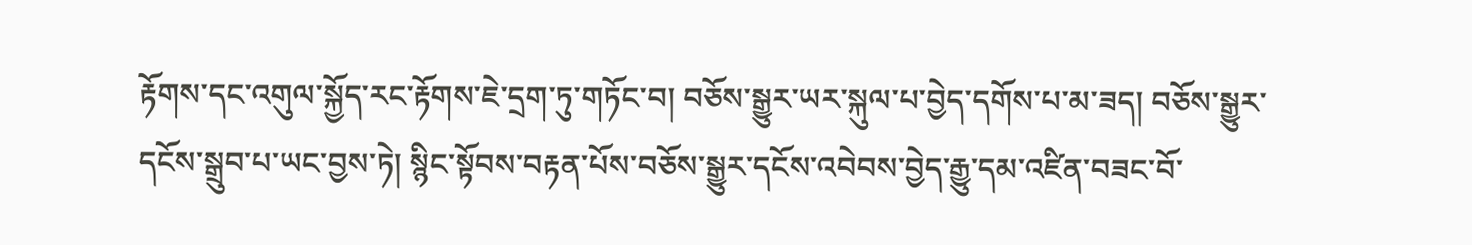རྟོགས་དང་འགུལ་སྐྱོད་རང་རྟོགས་ཇེ་དྲག་ཏུ་གཏོང་བ། བཅོས་སྒྱུར་ཡར་སྐུལ་པ་བྱེད་དགོས་པ་མ་ཟད། བཅོས་སྒྱུར་དངོས་སྒྲུབ་པ་ཡང་བྱས་ཏེ། སྙིང་སྟོབས་བརྟན་པོས་བཅོས་སྒྱུར་དངོས་འབེབས་བྱེད་རྒྱུ་དམ་འཛིན་བཟང་བོ་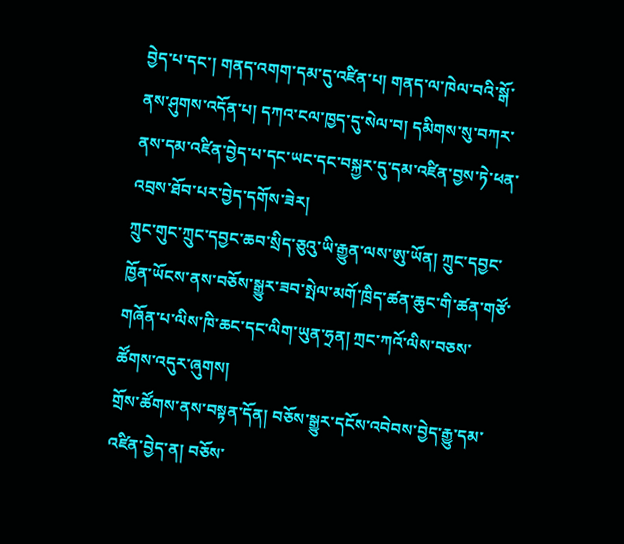བྱེད་པ་དང་། གནད་འགག་དམ་དུ་འཛིན་པ། གནད་ལ་ཁེལ་བའི་སྒོ་ནས་ཤུགས་འདོན་པ། དཀའ་ངལ་ཁྱད་དུ་སེལ་བ། དམིགས་སུ་བཀར་ནས་དམ་འཛིན་བྱེད་པ་དང་ཡང་དང་བསྐྱར་དུ་དམ་འཛིན་བྱས་ཏེ་ཕན་འབྲས་ཐོབ་པར་བྱེད་དགོས་ཟེར།
ཀྲུང་གུང་ཀྲུང་དབྱང་ཆབ་སྲིད་ཅུའུ་ཡི་རྒྱུན་ལས་ཨུ་ཡོན། ཀྲུང་དབྱང་ཁྱོན་ཡོངས་ནས་བཅོས་སྒྱུར་ཟབ་སྤེལ་མགོ་ཁྲིད་ཚན་ཆུང་གི་ཚན་གཙོ་གཞོན་པ་ལིས་ཁི་ཆང་དང་ལིག་ཡུན་ཧྲན། ཀྲང་ཀའོ་ལིས་བཅས་ཚོགས་འདུར་ཞུགས།
གྲོས་ཚོགས་ནས་བསྟན་དོན། བཅོས་སྒྱུར་དངོས་འབེབས་བྱེད་རྒྱུ་དམ་འཛིན་བྱེད་ན། བཅོས་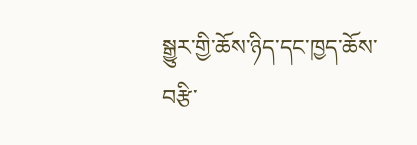སྒྱུར་གྱི་ཆོས་ཉིད་དང་ཁྱད་ཆོས་བརྩི་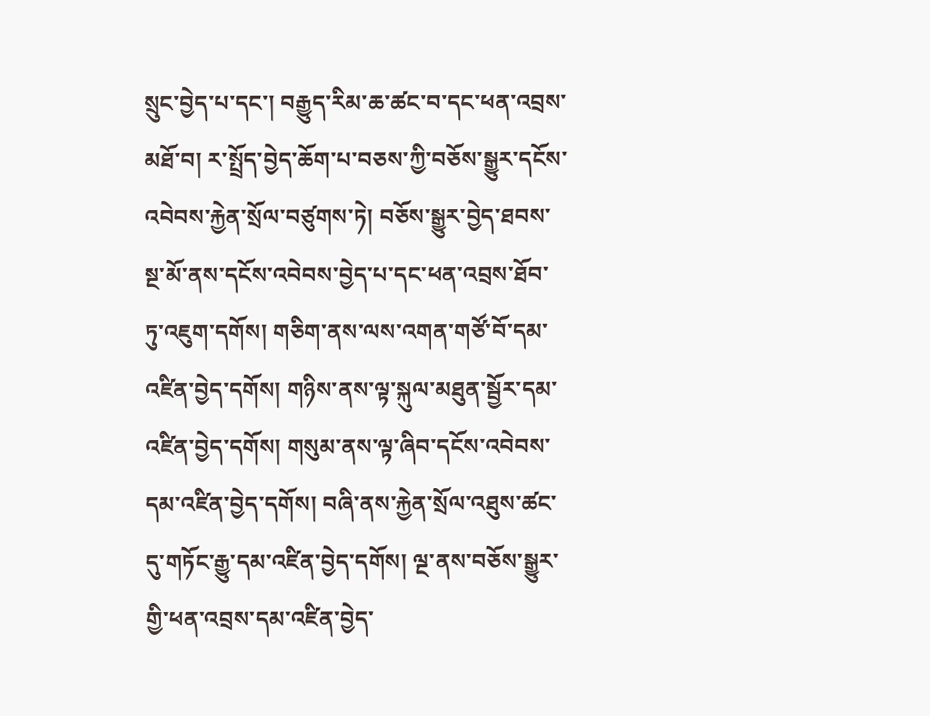སྲུང་བྱེད་པ་དང་། བརྒྱུད་རིམ་ཆ་ཚང་བ་དང་ཕན་འབྲས་མཐོ་བ། ར་སྤྲོད་བྱེད་ཆོག་པ་བཅས་ཀྱི་བཅོས་སྒྱུར་དངོས་འབེབས་རྐྱེན་སྲོལ་བཙུགས་ཏེ། བཅོས་སྒྱུར་བྱེད་ཐབས་སྔ་མོ་ནས་དངོས་འབེབས་བྱེད་པ་དང་ཕན་འབྲས་ཐོབ་ཏུ་འཇུག་དགོས། གཅིག་ནས་ལས་འགན་གཙོ་བོ་དམ་འཛིན་བྱེད་དགོས། གཉིས་ནས་ལྟ་སྐུལ་མཐུན་སྦྱོར་དམ་འཛིན་བྱེད་དགོས། གསུམ་ནས་ལྟ་ཞིབ་དངོས་འབེབས་དམ་འཛིན་བྱེད་དགོས། བཞི་ནས་རྐྱེན་སྲོལ་འཐུས་ཚང་དུ་གཏོང་རྒྱུ་དམ་འཛིན་བྱེད་དགོས། ལྔ་ནས་བཅོས་སྒྱུར་གྱི་ཕན་འབྲས་དམ་འཛིན་བྱེད་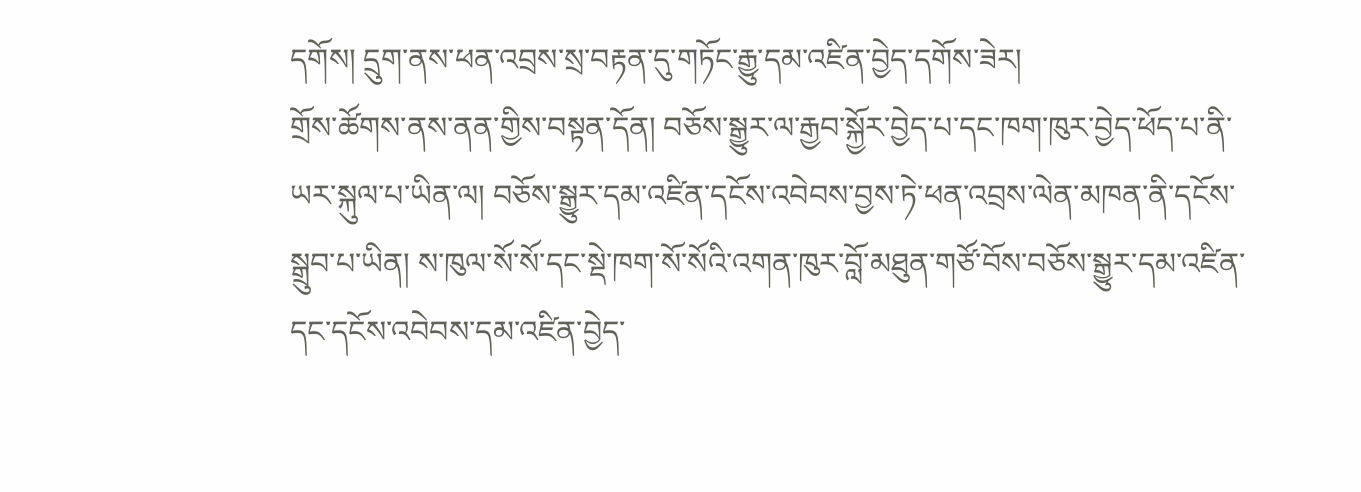དགོས། དྲུག་ནས་ཕན་འབྲས་སྲ་བརྟན་དུ་གཏོང་རྒྱུ་དམ་འཛིན་བྱེད་དགོས་ཟེར།
གྲོས་ཚོགས་ནས་ནན་གྱིས་བསྟན་དོན། བཅོས་སྒྱུར་ལ་རྒྱབ་སྐྱོར་བྱེད་པ་དང་ཁག་ཁུར་བྱེད་ཕོད་པ་ནི་ཡར་སྐུལ་པ་ཡིན་ལ། བཅོས་སྒྱུར་དམ་འཛིན་དངོས་འབེབས་བྱས་ཏེ་ཕན་འབྲས་ལེན་མཁན་ནི་དངོས་སྒྲུབ་པ་ཡིན། ས་ཁུལ་སོ་སོ་དང་སྡེ་ཁག་སོ་སོའི་འགན་ཁུར་བློ་མཐུན་གཙོ་བོས་བཅོས་སྒྱུར་དམ་འཛིན་དང་དངོས་འབེབས་དམ་འཛིན་བྱེད་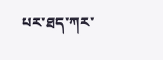པར་ཐད་ཀར་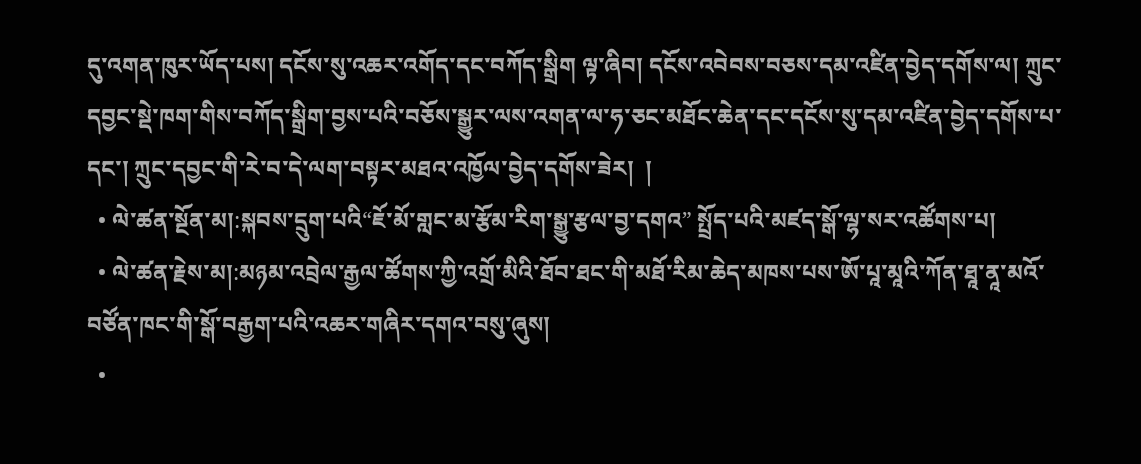དུ་འགན་ཁུར་ཡོད་པས། དངོས་སུ་འཆར་འགོད་དང་བཀོད་སྒྲིག ལྟ་ཞིབ། དངོས་འབེབས་བཅས་དམ་འཛིན་བྱེད་དགོས་ལ། ཀྲུང་དབྱང་སྡེ་ཁག་གིས་བཀོད་སྒྲིག་བྱས་པའི་བཅོས་སྒྱུར་ལས་འགན་ལ་ཧ་ཅང་མཐོང་ཆེན་དང་དངོས་སུ་དམ་འཛིན་བྱེད་དགོས་པ་དང་། ཀྲུང་དབྱང་གི་རེ་བ་དེ་ལག་བསྟར་མཐའ་འཁྱོལ་བྱེད་དགོས་ཟེར།  །
  • ལེ་ཚན་སྔོན་མ།:སྐབས་དྲུག་པའི“ཇོ་མོ་གླང་མ་རྩོམ་རིག་སྒྱུ་རྩལ་བྱ་དགའ” སྤྲོད་པའི་མཛད་སྒོ་ལྷ་སར་འཚོགས་པ།
  • ལེ་ཚན་རྗེས་མ།:མཉམ་འབྲེལ་རྒྱལ་ཚོགས་ཀྱི་འགྲོ་མིའི་ཐོབ་ཐང་གི་མཐོ་རིམ་ཆེད་མཁས་པས་ཨོ་པཱ་མཱའི་ཀོན་ཐཱ་ནཱ་མའོ་བཙོན་ཁང་གི་སྒོ་བརྒྱག་པའི་འཆར་གཞིར་དགའ་བསུ་ཞུས།
  •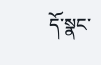དོ་སྣང་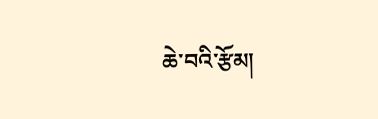ཆེ་བའི་རྩོམ།